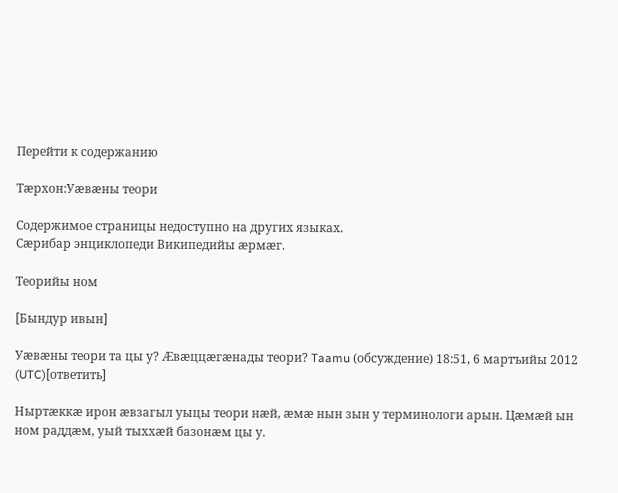Перейти к содержанию

Тæрхон:Уæвæны теори

Содержимое страницы недоступно на других языках.
Сæрибар энциклопеди Википедийы æрмæг.

Теорийы ном

[Бындур ивын]

Уæвæны теори та цы у? Æвæццæгæнады теори? Taamu (обсуждение) 18:51, 6 мартъийы 2012 (UTC)[ответить]

Ныртæккæ ирон æвзагыл уыцы теори нæй, æмæ нын зын у терминологи арын. Цæмæй ын ном раддæм, уый тыххæй базонæм цы у.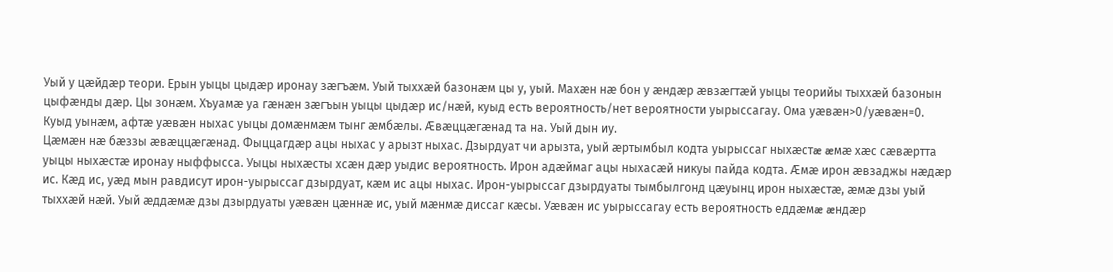Уый у цæйдæр теори. Ерын уыцы цыдæр иронау зæгъæм. Уый тыххæй базонæм цы у, уый. Махæн нæ бон у æндæр æвзæгтæй уыцы теорийы тыххæй базонын цыфæнды дæр. Цы зонæм. Хъуамæ уа гæнæн зæгъын уыцы цыдæр ис/нæй, куыд есть вероятность/нет вероятности уырыссагау. Ома уæвæн>0/уæвæн=0.
Куыд уынæм, афтæ уæвæн ныхас уыцы домæнмæм тынг æмбæлы. Æвæццæгæнад та на. Уый дын иу.
Цæмæн нæ бæззы æвæццæгæнад. Фыццагдæр ацы ныхас у арызт ныхас. Дзырдуат чи арызта, уый æртымбыл кодта уырыссаг ныхæстæ æмæ хæс сæвæртта уыцы ныхæстæ иронау ныффысса. Уыцы ныхæсты хсæн дæр уыдис вероятность. Ирон адæймаг ацы ныхасæй никуы пайда кодта. Æмæ ирон æвзаджы нæдæр ис. Кæд ис, уæд мын равдисут ирон-уырыссаг дзырдуат, кæм ис ацы ныхас. Ирон-уырыссаг дзырдуаты тымбылгонд цæуынц ирон ныхæстæ, æмæ дзы уый тыххæй нæй. Уый æддæмæ дзы дзырдуаты уæвæн цæннæ ис, уый мæнмæ диссаг кæсы. Уæвæн ис уырыссагау есть вероятность еддæмæ æндæр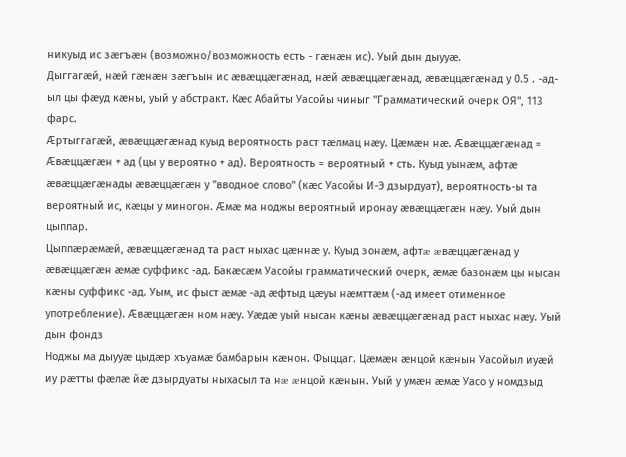никуыд ис зæгъæн (возможно/возможность есть - гæнæн ис). Уый дын дыууæ.
Дыггагæй, нæй гæнæн зæгъын ис æвæццæгæнад, нæй æвæццæгæнад, æвæццæгæнад у 0.5 . -ад-ыл цы фæуд кæны, уый у абстракт. Кæс Абайты Уасойы чиныг "Грамматический очерк ОЯ", 113 фарс.
Æртыггагæй, æвæццæгæнад куыд вероятность раст тæлмац нæу. Цæмæн нæ. Æвæццæгæнад = Æвæццæгæн + ад (цы у вероятно + ад). Вероятность = вероятный + сть. Куыд уынæм, афтæ æвæццæгæнады æвæццæгæн у "вводное слово" (кæс Уасойы И-Э дзырдуат), вероятность-ы та вероятный ис, кæцы у миногон. Æмæ ма ноджы вероятный иронау æвæццæгæн нæу. Уый дын цыппар.
Цыппæрæмæй, æвæццæгæнад та раст ныхас цæннæ у. Куыд зонæм, афтæ æвæццæгæнад у æвæццæгæн æмæ суффикс -ад. Бакæсæм Уасойы грамматический очерк, æмæ базонæм цы нысан кæны суффикс -ад. Уым, ис фыст æмæ -ад æфтыд цæуы нæмттæм (-ад имеет отименное употребление). Æвæццæгæн ном нæу. Уæдæ уый нысан кæны æвæццæгæнад раст ныхас нæу. Уый дын фондз
Ноджы ма дыууæ цыдæр хъуамæ бамбарын кæнон. Фыццаг. Цæмæн æнцой кæнын Уасойыл иуæй иу рæтты фæлæ йæ дзырдуаты ныхасыл та нæ æнцой кæнын. Уый у умæн æмæ Уасо у номдзыд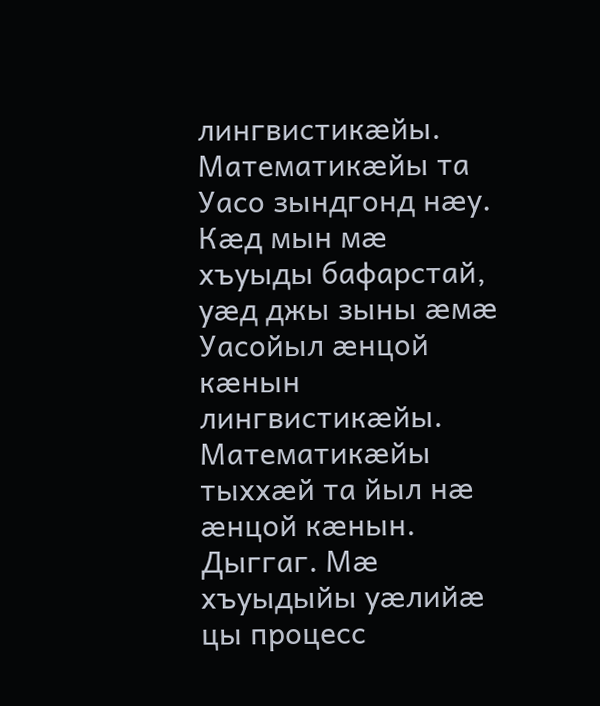лингвистикæйы. Математикæйы та Уасо зындгонд нæу. Кæд мын мæ хъуыды бафарстай, уæд джы зыны æмæ Уасойыл æнцой кæнын лингвистикæйы. Математикæйы тыххæй та йыл нæ æнцой кæнын.
Дыггаг. Мæ хъуыдыйы уæлийæ цы процесс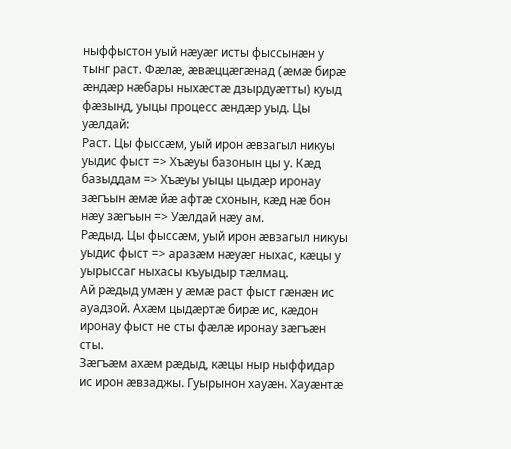ныффыстон уый нæуæг исты фыссынæн у тынг раст. Фæлæ, æвæццæгæнад (æмæ бирæ æндæр нæбары ныхæстæ дзырдуæтты) куыд фæзынд, уыцы процесс æндæр уыд. Цы уæлдай:
Раст. Цы фыссæм, уый ирон æвзагыл никуы уыдис фыст => Хъæуы базонын цы у. Кæд базыддам => Хъæуы уыцы цыдæр иронау зæгъын æмæ йæ афтæ схонын, кæд нæ бон нæу зæгъын => Уæлдай нæу ам.
Рæдыд. Цы фыссæм, уый ирон æвзагыл никуы уыдис фыст => аразæм нæуæг ныхас, кæцы у уырыссаг ныхасы къуыдыр тæлмац.
Ай рæдыд умæн у æмæ раст фыст гæнæн ис ауадзой. Ахæм цыдæртæ бирæ ис, кæдон иронау фыст не сты фæлæ иронау зæгъæн сты.
Зæгъæм ахæм рæдыд, кæцы ныр ныффидар ис ирон æвзаджы. Гуырынон хауæн. Хауæнтæ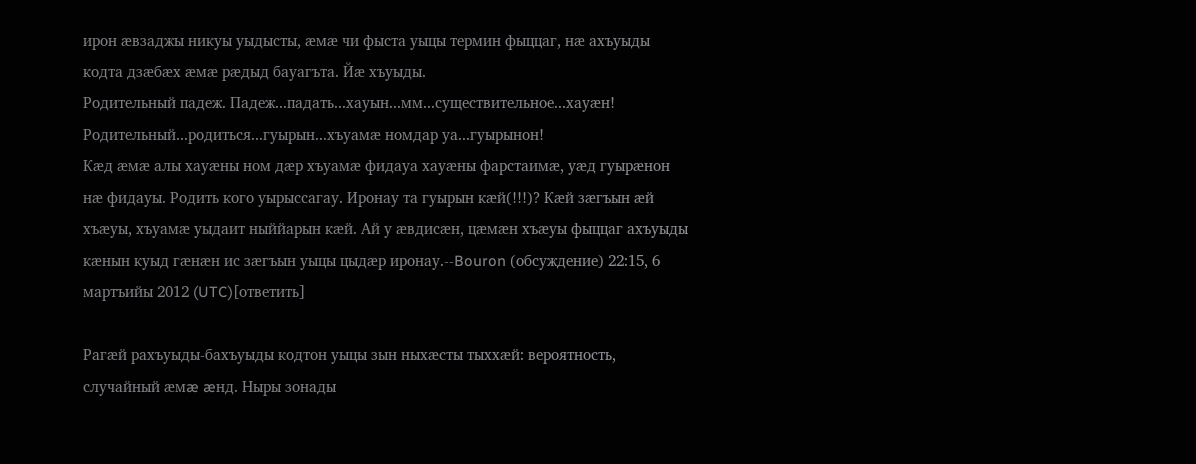ирон æвзаджы никуы уыдысты, æмæ чи фыста уыцы термин фыццаг, нæ ахъуыды кодта дзæбæх æмæ рæдыд бауагъта. Йæ хъуыды.
Родительный падеж. Падеж...падать...хауын...мм...существительное...хауæн! Родительный...родиться...гуырын...хъуамæ номдар уа...гуырынон!
Кæд æмæ алы хауæны ном дæр хъуамæ фидауа хауæны фарстаимæ, уæд гуырæнон нæ фидауы. Родить кого уырыссагау. Иронау та гуырын кæй(!!!)? Кæй зæгъын æй хъæуы, хъуамæ уыдаит ныййарын кæй. Ай у æвдисæн, цæмæн хъæуы фыццаг ахъуыды кæнын куыд гæнæн ис зæгъын уыцы цыдæр иронау.--Bouron (обсуждение) 22:15, 6 мартъийы 2012 (UTC)[ответить]

Рагæй рахъуыды-бахъуыды кодтон уыцы зын ныхæсты тыххæй: вероятность, случайный æмæ æнд. Ныры зонады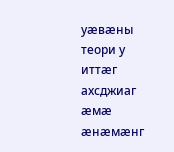уæвæны теори у иттæг ахсджиаг æмæ æнæмæнг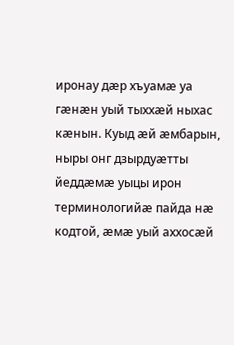иронау дæр хъуамæ уа гæнæн уый тыххæй ныхас кæнын. Куыд æй æмбарын, ныры онг дзырдуæтты йеддæмæ уыцы ирон терминологийæ пайда нæ кодтой, æмæ уый аххосæй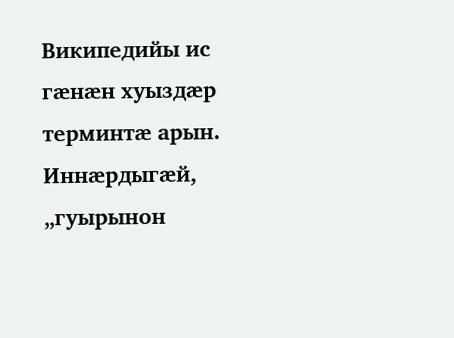Википедийы ис гæнæн хуыздæр терминтæ арын. Иннæрдыгæй, „гуырынон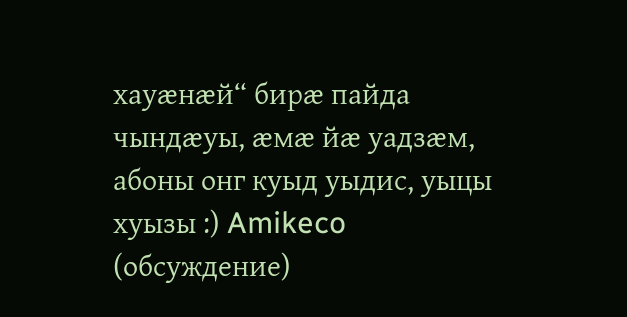хауæнæй“ бирæ пайда чындæуы, æмæ йæ уадзæм, абоны онг куыд уыдис, уыцы хуызы :) Amikeco (обсуждение)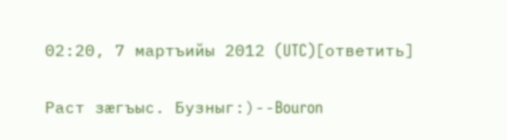02:20, 7 мартъийы 2012 (UTC)[ответить]

Раст зæгъыс. Бузныг:)--Bouron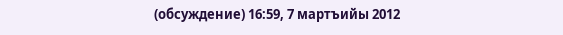(обсуждение) 16:59, 7 мартъийы 2012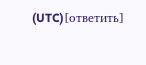(UTC)[ответить]